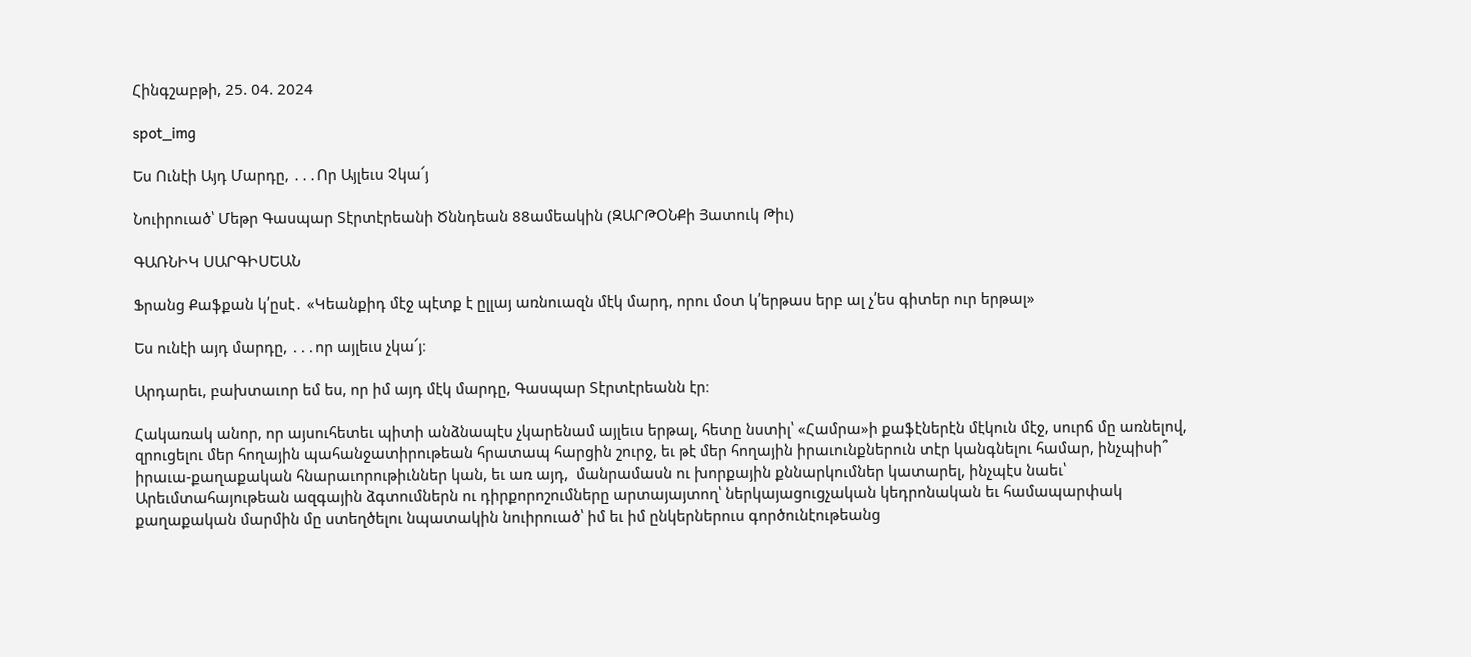Հինգշաբթի, 25. 04. 2024

spot_img

Ես Ունէի Այդ Մարդը, ․․․Որ Այլեւս Չկա՜յ

Նուիրուած՝ Մեթր Գասպար Տէրտէրեանի Ծննդեան 88ամեակին (ԶԱՐԹՕՆՔի Յատուկ Թիւ)

ԳԱՌՆԻԿ ՍԱՐԳԻՍԵԱՆ

Ֆրանց Քաֆքան կ՛ըսէ․ «Կեանքիդ մէջ պէտք է ըլլայ առնուազն մէկ մարդ, որու մօտ կ՛երթաս երբ ալ չ՛ես գիտեր ուր երթալ»

Ես ունէի այդ մարդը, ․․․որ այլեւս չկա՜յ։

Արդարեւ, բախտաւոր եմ ես, որ իմ այդ մէկ մարդը, Գասպար Տէրտէրեանն էր։

Հակառակ անոր, որ այսուհետեւ պիտի անձնապէս չկարենամ այլեւս երթալ, հետը նստիլ՝ «Համրա»ի քաֆէներէն մէկուն մէջ, սուրճ մը առնելով, զրուցելու մեր հողային պահանջատիրութեան հրատապ հարցին շուրջ, եւ թէ մեր հողային իրաւունքներուն տէր կանգնելու համար, ինչպիսի՞ իրաւա-քաղաքական հնարաւորութիւններ կան, եւ առ այդ,  մանրամասն ու խորքային քննարկումներ կատարել, ինչպէս նաեւ՝ Արեւմտահայութեան ազգային ձգտումներն ու դիրքորոշումները արտայայտող՝ ներկայացուցչական կեդրոնական եւ համապարփակ քաղաքական մարմին մը ստեղծելու նպատակին նուիրուած՝ իմ եւ իմ ընկերներուս գործունէութեանց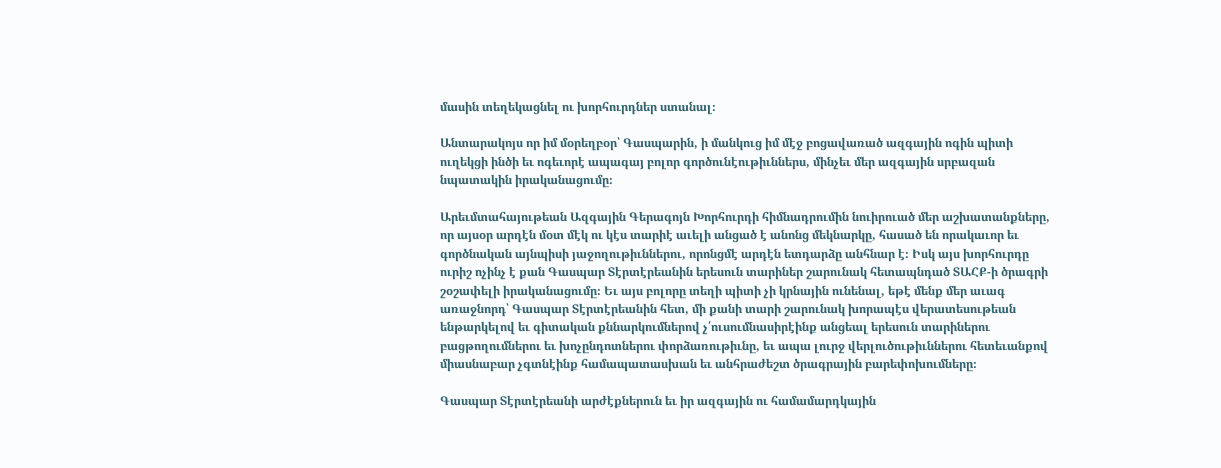մասին տեղեկացնել ու խորհուրդներ ստանալ։

Անտարակոյս որ իմ մօրեղբօր՝ Գասպարին, ի մանկուց իմ մէջ բոցավառած ազգային ոգին պիտի ուղեկցի ինծի եւ ոգեւորէ ապագայ բոլոր գործունէութիւններս, մինչեւ մեր ազգային սրբազան նպատակին իրականացումը։

Արեւմտահայութեան Ազգային Գերագոյն Խորհուրդի հիմնադրումին նուիրուած մեր աշխատանքները, որ այսօր արդէն մօտ մէկ ու կէս տարիէ աւելի անցած է անոնց մեկնարկը, հասած են որակաւոր եւ գործնական այնպիսի յաջողութիւններու, որոնցմէ արդէն ետդարձը անհնար է։ Իսկ այս խորհուրդը ուրիշ ոչինչ է քան Գասպար Տէրտէրեանին երեսուն տարիներ շարունակ հետապնդած ՏԱՀՔ-ի ծրագրի շօշափելի իրականացումը։ Եւ այս բոլորը տեղի պիտի չի կրնային ունենալ, եթէ մենք մեր աւագ առաջնորդ՝ Գասպար Տէրտէրեանին հետ, մի քանի տարի շարունակ խորապէս վերատեսութեան ենթարկելով եւ գիտական քննարկումներով չ՛ուսումնասիրէինք անցեալ երեսուն տարիներու բացթողումներու եւ խոչընդոտներու փորձառութիւնը, եւ ապա լուրջ վերլուծութիւններու հետեւանքով միասնաբար չգտնէինք համապատասխան եւ անհրաժեշտ ծրագրային բարեփոխումները։

Գասպար Տէրտէրեանի արժէքներուն եւ իր ազգային ու համամարդկային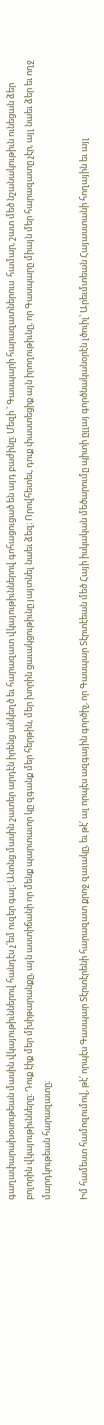գաղափարախօսութեան մասին վկայութիւններով հանդէս չ՛եմ ուզեր գալ։ Անոնց մասին շատեր արդէն իրենց անկեղծ եւ հարազատ վկայութիւններով գոհացուցած են այդ բաժինը։ Մեզի ՝ Գասպարի հարազատներուս  համար, շատ մեծ նշանակութիւն ունեցան ձեր բոլորին վկայութիւնները։ Դուք էիք մեր մխիթարանքը, այն աստիճանի որ մենք պարտաւոր կը զգանք մեր հերթին, մեր խորին ցաւակցութիւնը յայտնել նաեւ ձեզ։ Որովհետեւ, դուք փաստեցիք այն իրողութիւնը, որ Գասպարը միայն մեր հարազատը չէր, այլ նաեւ ձեր եւ ողջ մարդկութեան հարազատը։

Իմ համեստ համոզումով, թէ՛ որպէս Գասպար Տէրտէրենի հարազատ քրոջ զաւակը, եւ թէ՛ ալ որպէս ազգային գործիչ, որ Գասպար Տէրտէեան մեծ Հայի իսկական մեծարումը պիտի ըլլայ գործնականօրէն լծուիլ՝ Արեւմտեան Հայաստանի հողային եւ այլ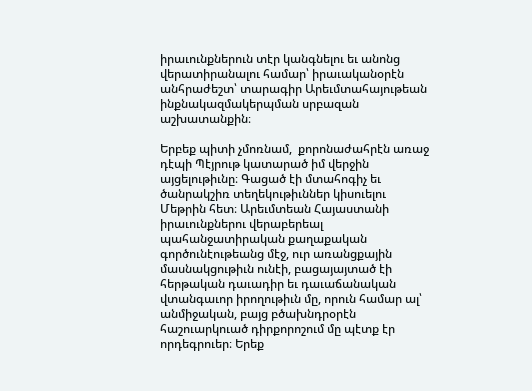իրաւունքներուն տէր կանգնելու եւ անոնց վերատիրանալու համար՝ իրաւականօրէն անհրաժեշտ՝ տարագիր Արեւմտահայութեան ինքնակազմակերպման սրբազան աշխատանքին։

Երբեք պիտի չմոռնամ,  քորոնաժահրէն առաջ դէպի Պէյրութ կատարած իմ վերջին այցելութիւնը։ Գացած էի մտահոգիչ եւ ծանրակշիռ տեղեկութիւններ կիսուելու Մեթրին հետ։ Արեւմտեան Հայաստանի իրաւունքներու վերաբերեալ պահանջատիրական քաղաքական գործունէութեանց մէջ, ուր առանցքային մասնակցութիւն ունէի, բացայայտած էի հերթական դաւադիր եւ դաւաճանական վտանգաւոր իրողութիւն մը, որուն համար ալ՝ անմիջական, բայց բծախնդրօրէն հաշուարկուած դիրքորոշում մը պէտք էր որդեգրուեր։ Երեք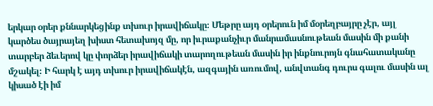երկար օրեր քննարկեցինք տխուր իրավիճակը։ Մեթրը այդ օրերուն իմ մօրեղբայրը չէր, այլ կարծես ծայրայեղ խիստ հետախոյզ մը, որ իւրաքանչիւր մանրամասնութեան մասին մի քանի տարբեր ձեւերով կը փորձեր իրավիճակի տարողութեան մասին իր ինքնուրոյն գնահատականը մշակել։ Ի հարկ է այդ տխուր իրավիճակէն, ազգային առումով, անվտանգ դուրս գալու մասին ալ կիսած էի իմ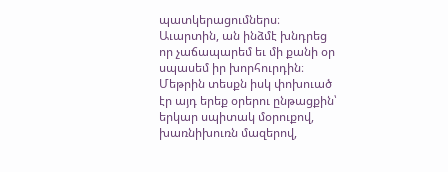պատկերացումներս։ Աւարտին, ան ինձմէ խնդրեց որ չաճապարեմ եւ մի քանի օր սպասեմ իր խորհուրդին։ Մեթրին տեսքն իսկ փոխուած էր այդ երեք օրերու ընթացքին՝ երկար սպիտակ մօրուքով, խառնիխուռն մազերով,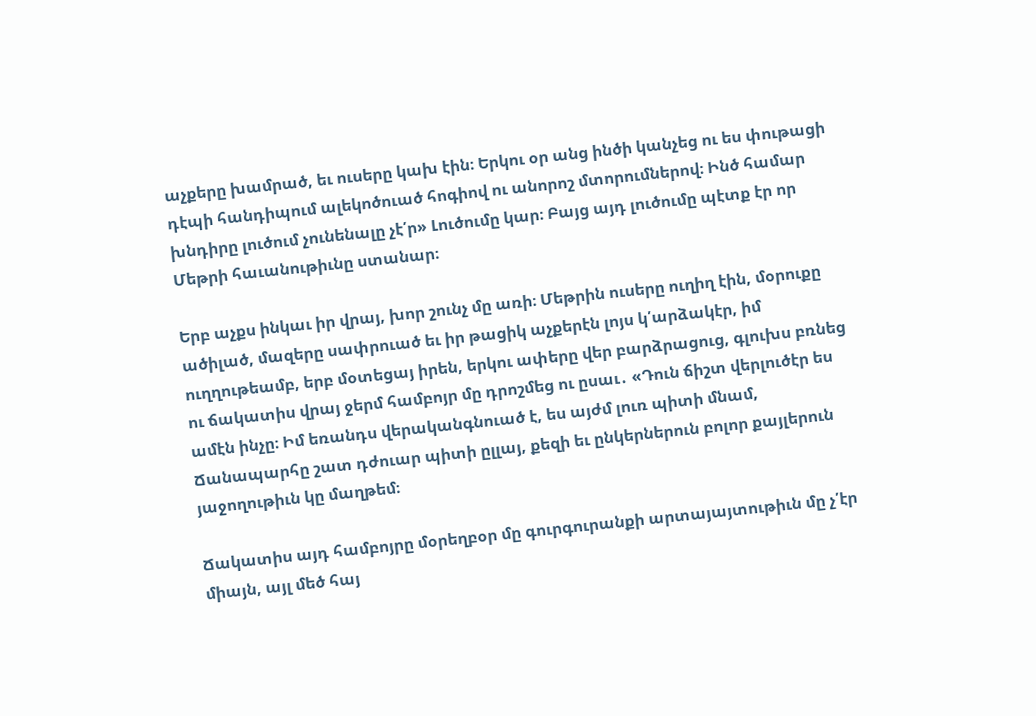աչքերը խամրած, եւ ուսերը կախ էին։ Երկու օր անց ինծի կանչեց ու ես փութացի դէպի հանդիպում ալեկոծուած հոգիով ու անորոշ մտորումներով։ Ինծ համար խնդիրը լուծում չունենալը չէ՛ր» Լուծումը կար։ Բայց այդ լուծումը պէտք էր որ Մեթրի հաւանութիւնը ստանար։

Երբ աչքս ինկաւ իր վրայ, խոր շունչ մը առի։ Մեթրին ուսերը ուղիղ էին, մօրուքը ածիլած, մազերը սափրուած եւ իր թացիկ աչքերէն լոյս կ՛արձակէր, իմ ուղղութեամբ, երբ մօտեցայ իրեն, երկու ափերը վեր բարձրացուց, գլուխս բռնեց ու ճակատիս վրայ ջերմ համբոյր մը դրոշմեց ու ըսաւ․ «Դուն ճիշտ վերլուծէր ես ամէն ինչը։ Իմ եռանդս վերականգնուած է, ես այժմ լուռ պիտի մնամ, Ճանապարհը շատ դժուար պիտի ըլլայ, քեզի եւ ընկերներուն բոլոր քայլերուն յաջողութիւն կը մաղթեմ։

Ճակատիս այդ համբոյրը մօրեղբօր մը գուրգուրանքի արտայայտութիւն մը չ՛էր միայն, այլ մեծ հայ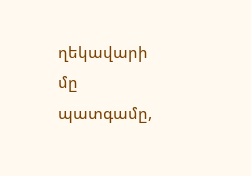ղեկավարի մը պատգամը,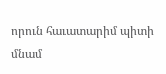որուն հաւատարիմ պիտի մնամ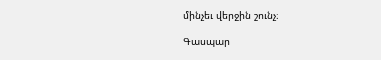մինչեւ վերջին շունչ։

Գասպար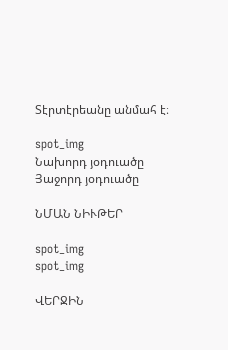Տէրտէրեանը անմահ է։

spot_img
Նախորդ յօդուածը
Յաջորդ յօդուածը

ՆՄԱՆ ՆԻՒԹԵՐ

spot_img
spot_img

ՎԵՐՋԻՆ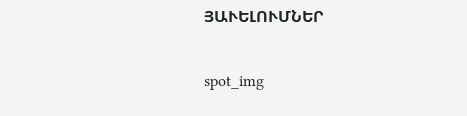ՅԱՒԵԼՈՒՄՆԵՐ

spot_img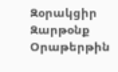Զօրակցիր Զարթօնք Օրաթերթին